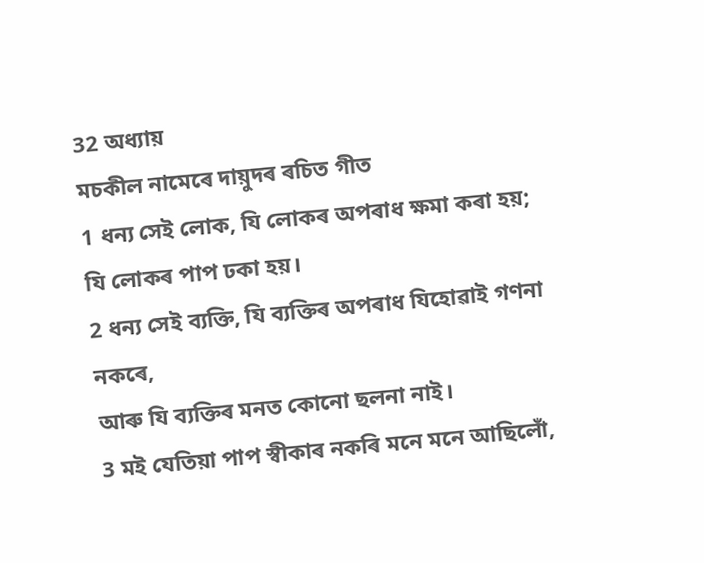32 অধ্যায়
মচকীল নামেৰে দায়ুদৰ ৰচিত গীত
1 ধন্য সেই লোক, যি লোকৰ অপৰাধ ক্ষমা কৰা হয়;
যি লোকৰ পাপ ঢকা হয়।
2 ধন্য সেই ব্যক্তি, যি ব্যক্তিৰ অপৰাধ যিহোৱাই গণনা নকৰে,
আৰু যি ব্যক্তিৰ মনত কোনো ছলনা নাই।
3 মই যেতিয়া পাপ স্বীকাৰ নকৰি মনে মনে আছিলোঁ,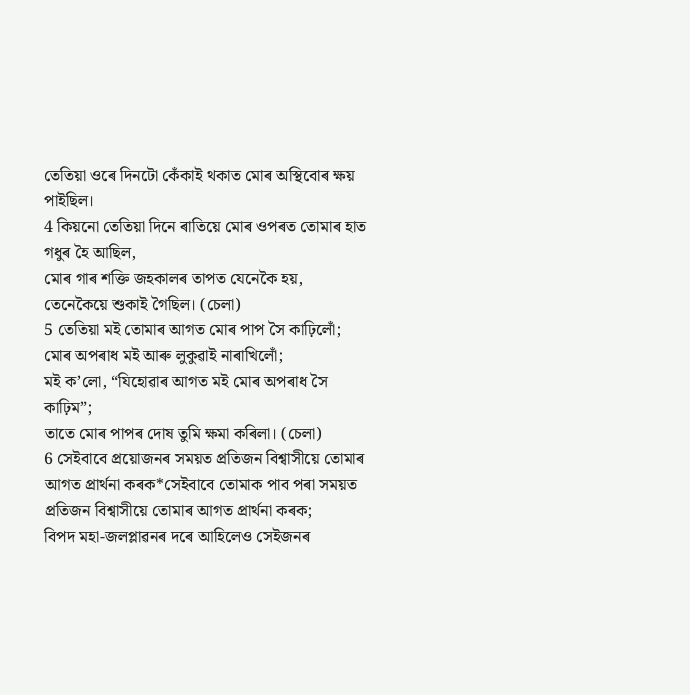তেতিয়া ওৰে দিনটো কেঁকাই থকাত মোৰ অস্থিবোৰ ক্ষয় পাইছিল।
4 কিয়নো তেতিয়া দিনে ৰাতিয়ে মোৰ ওপৰত তোমাৰ হাত গধুৰ হৈ আছিল,
মোৰ গাৰ শক্তি জহকালৰ তাপত যেনেকৈ হয়, তেনেকৈয়ে শুকাই গৈছিল। (চেলা)
5 তেতিয়া মই তোমাৰ আগত মোৰ পাপ সৈ কাঢ়িলোঁ;
মোৰ অপৰাধ মই আৰু লুকুৱাই নাৰাখিলোঁ;
মই ক’লো, “যিহোৱাৰ আগত মই মোৰ অপৰাধ সৈ কাঢ়িম”;
তাতে মোৰ পাপৰ দোষ তুমি ক্ষমা কৰিলা। (চেলা)
6 সেইবাবে প্রয়োজনৰ সময়ত প্রতিজন বিশ্বাসীয়ে তোমাৰ আগত প্রার্থনা কৰক*সেইবাবে তোমাক পাব পৰা সময়ত প্রতিজন বিশ্বাসীয়ে তোমাৰ আগত প্রার্থনা কৰক;
বিপদ মহা-জলপ্লাৱনৰ দৰে আহিলেও সেইজনৰ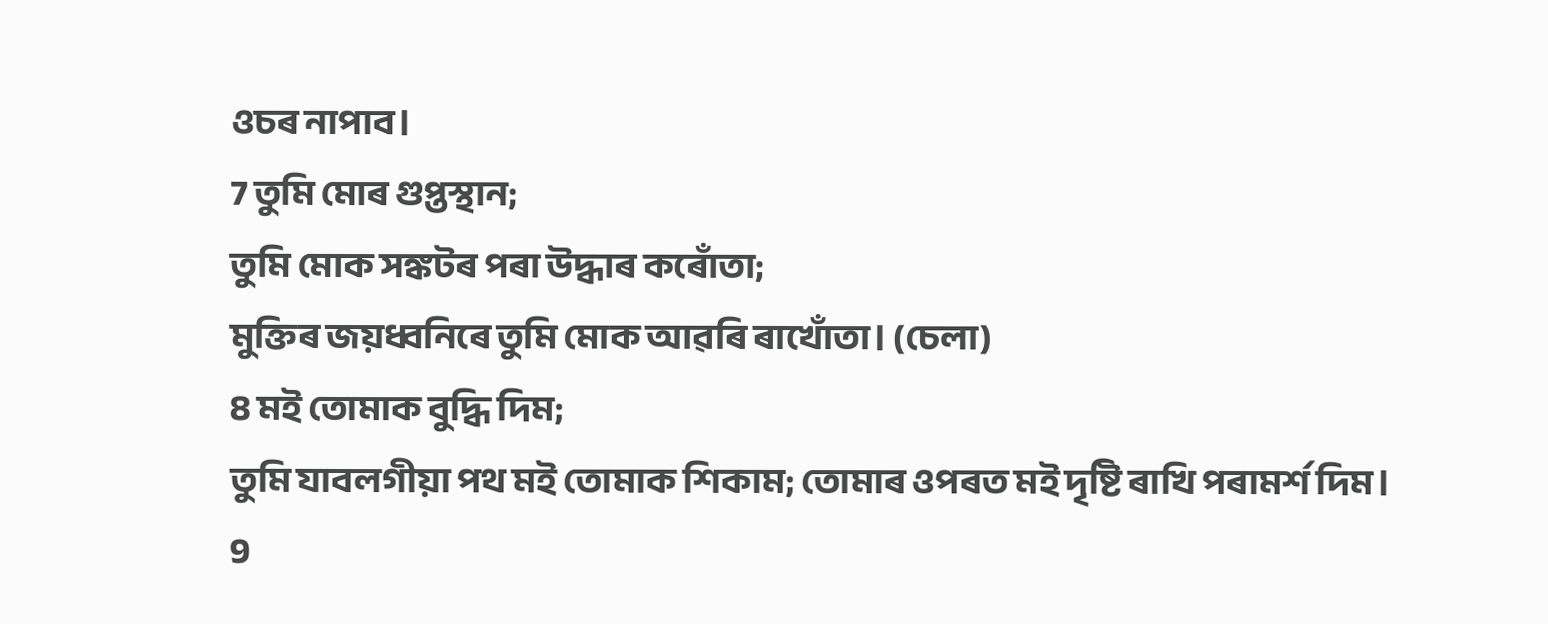ওচৰ নাপাব।
7 তুমি মোৰ গুপ্তস্থান;
তুমি মোক সঙ্কটৰ পৰা উদ্ধাৰ কৰোঁতা;
মুক্তিৰ জয়ধ্বনিৰে তুমি মোক আৱৰি ৰাখোঁতা। (চেলা)
8 মই তোমাক বুদ্ধি দিম;
তুমি যাবলগীয়া পথ মই তোমাক শিকাম; তোমাৰ ওপৰত মই দৃষ্টি ৰাখি পৰামৰ্শ দিম।
9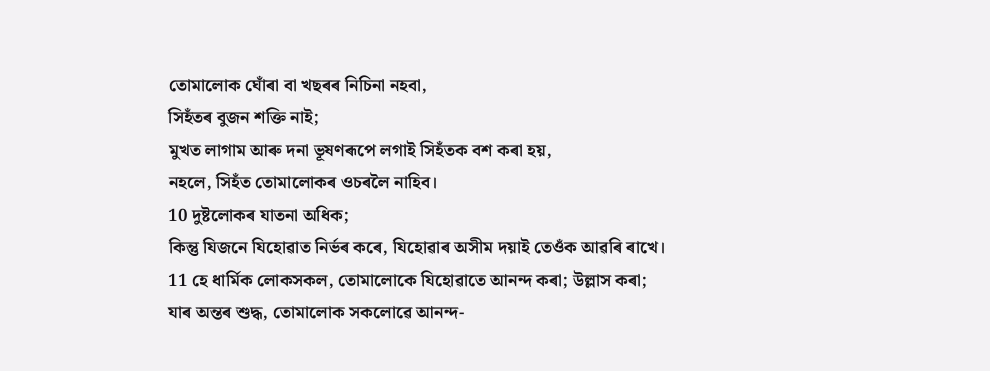তোমালোক ঘোঁৰা বা খছৰৰ নিচিনা নহবা,
সিহঁতৰ বুজন শক্তি নাই;
মুখত লাগাম আৰু দনা ভূষণৰূপে লগাই সিহঁতক বশ কৰা হয়,
নহলে, সিহঁত তোমালোকৰ ওচৰলৈ নাহিব।
10 দুষ্টলোকৰ যাতনা অধিক;
কিন্তু যিজনে যিহোৱাত নির্ভৰ কৰে, যিহোৱাৰ অসীম দয়াই তেওঁক আৱৰি ৰাখে।
11 হে ধাৰ্মিক লোকসকল, তোমালোকে যিহোৱাতে আনন্দ কৰা; উল্লাস কৰা;
যাৰ অন্তৰ শুদ্ধ, তোমালোক সকলোৱে আনন্দ-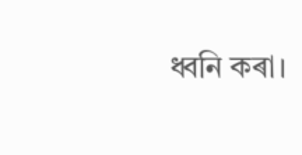ধ্ৱনি কৰা।